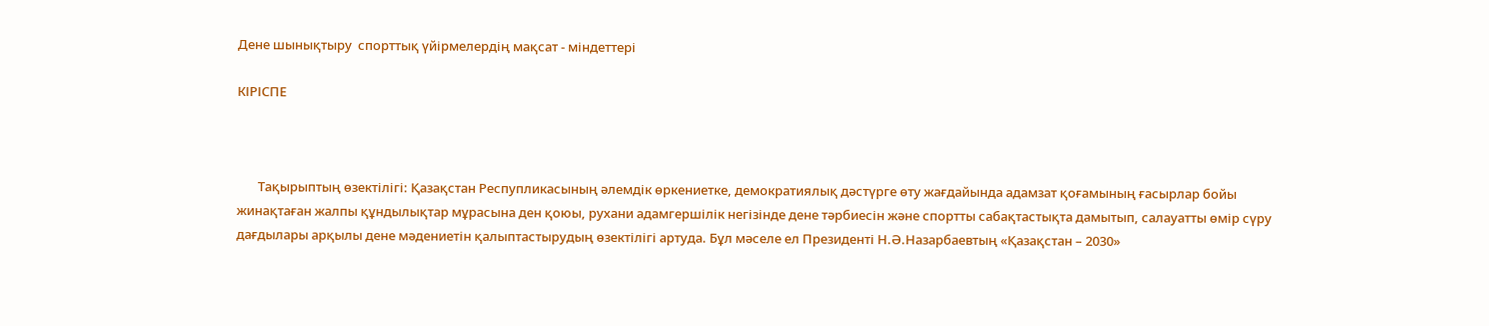Дене шынықтыру  спорттық үйірмелердің мақсат - міндеттері

КІРІСПЕ



       Тақырыптың өзектілігі: Қазақстан Респупликасының әлемдік өркениетке, демократиялық дәстүрге өту жағдайында адамзат қоғамының ғасырлар бойы жинақтаған жалпы құндылықтар мұрасына ден қоюы, рухани адамгершілік негізінде дене тәрбиесін және спортты сабақтастықта дамытып, салауатты өмір сүру дағдылары арқылы дене мәдениетін қалыптастырудың өзектілігі артуда. Бұл мәселе ел Президенті Н.Ә.Назарбаевтың «Қазақстан – 2030»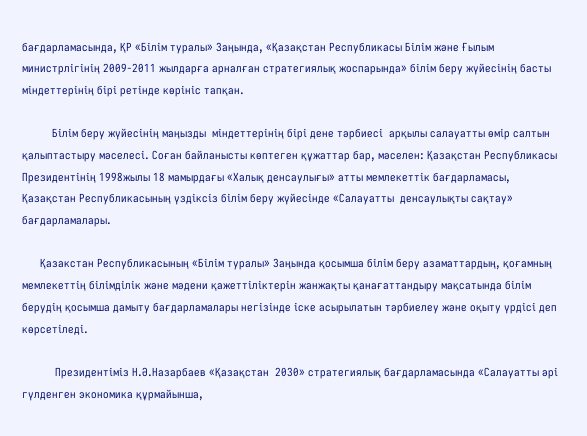бағдарламасында, ҚР «Білім туралы» Заңында, «Қазақстан Республикасы Білім және Ғылым министрлігінің 2009-2011 жылдарға арналған стратегиялық жоспарында» білім беру жүйесінің басты міндеттерінің бірі ретінде көрініс тапқан.

          Білім беру жүйесінің маңызды  міндеттерінің бірі дене тәрбиесі  арқылы салауатты өмір салтын  қалыптастыру мәселесі. Соған байланысты көптеген құжаттар бар, мәселен: Қазақстан Республикасы Президентінің 1998жылы 18 мамырдағы «Халық денсаулығы» атты мемлекеттік бағдарламасы, Қазақстан Республикасының үздіксіз білім беру жүйесінде «Салауатты  денсаулықты сақтау» бағдарламалары.

      Қазакстан Республикасының «Білім туралы» Заңында қосымша білім беру азаматтардың, қоғамның мемлекеттің білімділік және мәдени қажеттіліктерін жанжақты қанағаттандыру мақсатында білім берудің қосымша дамыту бағдарламалары негізінде іске асырылатын тәрбиелеу және оқыту үрдісі деп көрсетіледі.

           Президентіміз Н.Ә.Назарбаев «Қазақстан  2030» стратегиялық бағдарламасында «Салауатты әрі гүлденген экономика құрмайынша,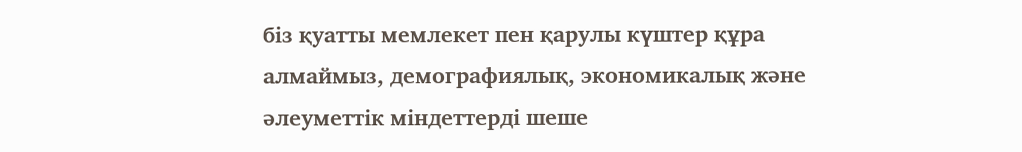біз қуатты мемлекет пен қарулы күштер құра алмаймыз, демографиялық, экономикалық және әлеуметтік міндеттерді шеше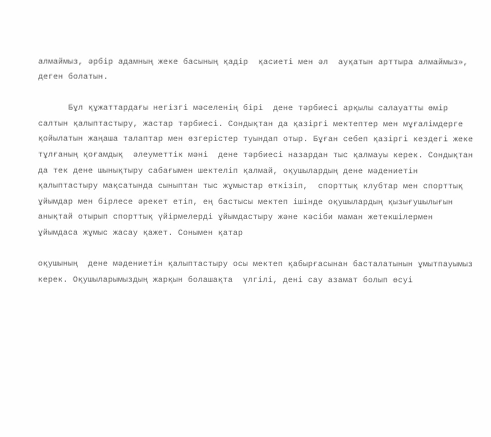алмаймыз, әрбір адамның жеке басының қадір  қасиеті мен әл  ауқатын арттыра алмаймыз», деген болатын.

      Бұл құжаттардағы негізгі мәселенің бірі  дене тәрбиесі арқылы салауатты өмір салтын қалыптастыру, жастар тәрбиесі. Сондықтан да қазіргі мектептер мен мұғалімдерге қойылатын жаңаша талаптар мен өзгерістер туындап отыр. Бұған себеп қазіргі кездегі жеке тұлғаның қоғамдық  әлеуметтік мәні  дене тәрбиесі назардан тыс қалмауы керек. Сондықтан да тек дене шынықтыру сабағымен шектеліп қалмай, оқушылардың дене мәдениетін қалыптастыру мақсатында сыныптан тыс жұмыстар өткізіп,  спорттық клубтар мен спорттық ұйымдар мен бірлесе әрекет етіп, ең бастысы мектеп ішінде оқушылардың қызығушылығын анықтай отырып спорттық үйірмелерді ұйымдастыру және кәсіби маман жетекшілермен ұйымдаса жұмыс жасау қажет. Сонымен қатар

оқушының  дене мәдениетін қалыптастыру осы мектеп қабырғасынан басталатынын ұмытпауымыз  керек. Оқушыларымыздың жарқын болашақта  үлгілі, дені сау азамат болып өсуі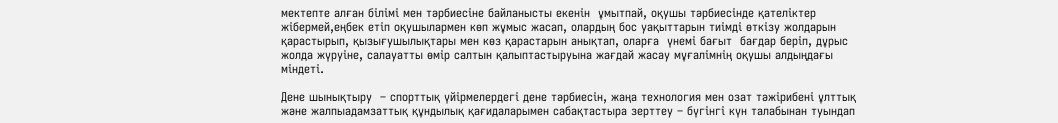мектепте алған білімі мен тәрбиесіне байланысты екенін  ұмытпай, оқушы тәрбиесінде қателіктер жібермей,еңбек етіп оқушылармен көп жұмыс жасап, олардың бос уақыттарын тиімді өткізу жолдарын қарастырып, қызығушылықтары мен көз қарастарын анықтап, оларға  үнемі бағыт  бағдар беріп, дұрыс жолда жүруіне, салауатты өмір салтын қалыптастыруына жағдай жасау мұғалімнің оқушы алдыңдағы міндеті.

Дене шынықтыру  – спорттық үйірмелердегі дене тәрбиесін, жаңа технология мен озат тәжірибені ұлттық және жалпыадамзаттық құндылық қағидаларымен сабақтастыра зерттеу – бүгінгі күн талабынан туындап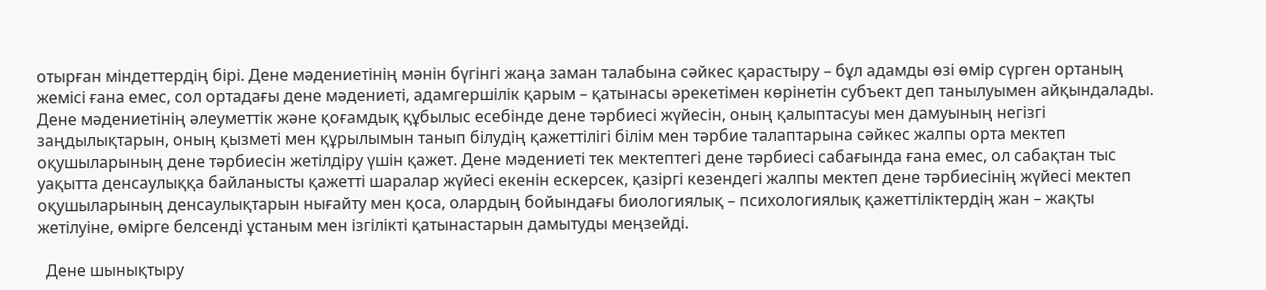отырған міндеттердің бірі. Дене мәдениетінің мәнін бүгінгі жаңа заман талабына сәйкес қарастыру – бұл адамды өзі өмір сүрген ортаның жемісі ғана емес, сол ортадағы дене мәдениеті, адамгершілік қарым – қатынасы әрекетімен көрінетін субъект деп танылуымен айқындалады. Дене мәдениетінің әлеуметтік және қоғамдық құбылыс есебінде дене тәрбиесі жүйесін, оның қалыптасуы мен дамуының негізгі заңдылықтарын, оның қызметі мен құрылымын танып білудің қажеттілігі білім мен тәрбие талаптарына сәйкес жалпы орта мектеп оқушыларының дене тәрбиесін жетілдіру үшін қажет. Дене мәдениеті тек мектептегі дене тәрбиесі сабағында ғана емес, ол сабақтан тыс уақытта денсаулыққа байланысты қажетті шаралар жүйесі екенін ескерсек, қазіргі кезендегі жалпы мектеп дене тәрбиесінің жүйесі мектеп оқушыларының денсаулықтарын нығайту мен қоса, олардың бойындағы биологиялық – психологиялық қажеттіліктердің жан – жақты жетілуіне, өмірге белсенді ұстаным мен ізгілікті қатынастарын дамытуды меңзейді.

  Дене шынықтыру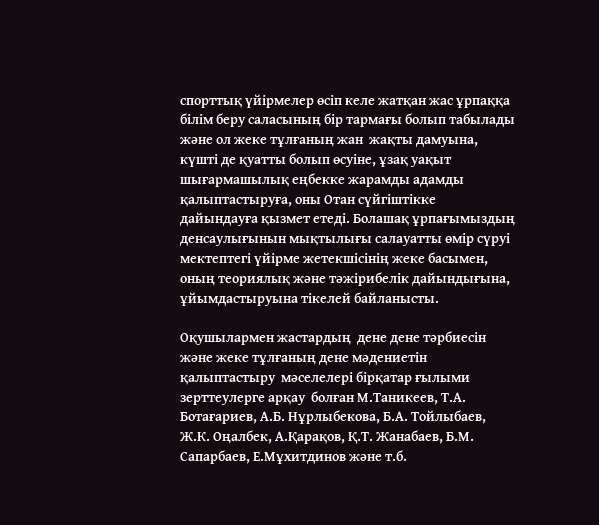спорттық үйірмелер өсіп келе жатқан жас ұрпаққа білім беру саласының бір тармағы болып табылады және ол жеке тұлғаның жан  жақты дамуына, күшті де қуатты болып өсуіне, ұзақ уақыт шығармашылық еңбекке жарамды адамды қалыптастыруға, оны Отан сүйгіштікке дайындауға қызмет етеді. Болашақ ұрпағымыздың денсаулығынын мықтылығы салауатты өмір сүруі мектептегі үйірме жетекшісінің жеке басымен, оның теориялық және тәжірибелік дайындығына, ұйымдастыруына тікелей байланысты.

Оқушылармен жастардың  дене дене тәрбиесін және жеке тұлғаның дене мәдениетін қалыптастыру  мәселелері бірқатар ғылыми зерттеулерге арқау  болған М.Таникеев, Т.А. Ботағариев, А.Б. Нұрлыбекова, Б.А. Тойлыбаев, Ж.К. Оңалбек, А.Қарақов, Қ.Т. Жанабаев, Б.М. Сапарбаев, Е.Мұхитдинов және т.б.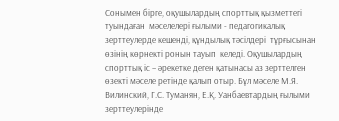Сонымен бірге, оқушылардың спорттық қызметтегі туындаған  мәселелері ғылыми - педагогикалық  зерттеулерде кешенді, құндылық тәсілдері  тұрғысынан өзінің көрнекті ронын тауып  келеді. Оқушылардың спорттық іс – әрекетке деген қатынасы аз зерттелген өзекті мәселе ретінде қалып отыр. Бұл мәселе М.Я. Вилинский, Г.С. Туманян, Е.Қ. Уанбаевтардың ғылыми зерттеулерінде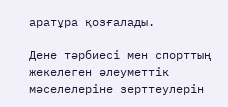аратұра қозғалады.

Дене тәрбиесі мен спорттың жекелеген әлеуметтік мәселелеріне зерттеулерін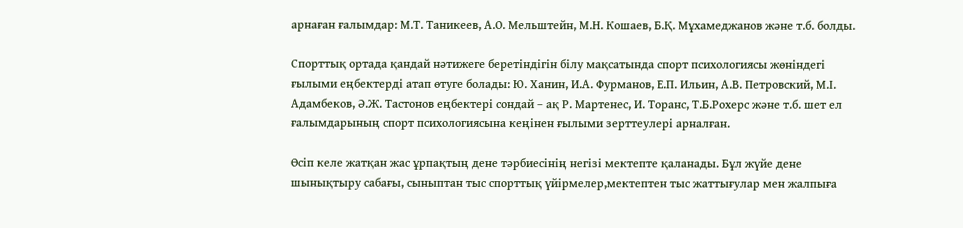арнаған ғалымдар: М.Т. Таникеев, А.О. Мельштейн, М.Н. Кошаев, Б.Қ. Мұхамеджанов және т.б. болды.

Спорттық ортада қандай нәтижеге беретіндігін білу мақсатында спорт психологиясы жөніндегі ғылыми еңбектерді атап өтуге болады: Ю. Ханин, И.А. Фурманов, Е.П. Ильин, А.В. Петровский, М.І. Адамбеков, Ә.Ж. Тастонов еңбектері сондай – ақ Р. Мартенес, И. Торанс, Т.Б.Рохерс және т.б. шет ел ғалымдарының спорт психологиясына кеңінен ғылыми зерттеулері арналған.

Өсіп келе жатқан жас ұрпақтың дене тәрбиесінің негізі мектепте қаланады. Бұл жүйе дене шынықтыру сабағы, сыныптан тыс спорттық үйірмелер,мектептен тыс жаттығулар мен жалпыға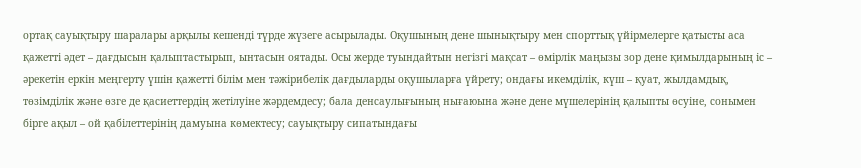ортақ сауықтыру шаралары арқылы кешенді түрде жүзеге асырылады. Оқушының дене шынықтыру мен спорттық үйірмелерге қатысты аса қажетті әдет – дағдысын қалыптастырып, ынтасын оятады. Осы жерде туындайтын негізгі мақсат – өмірлік маңызы зор дене қимылдарының іс – әрекетін еркін меңгерту үшін қажетті білім мен тәжірибелік дағдыларды оқушыларға үйрету; ондағы икемділік, күш – қуат, жылдамдық, төзімділік және өзге де қасиеттердің жетілуіне жәрдемдесу; бала денсаулығының нығаюына және дене мүшелерінің қалыпты өсуіне, сонымен бірге ақыл – ой қабілеттерінің дамуына көмектесу; сауықтыру сипатындағы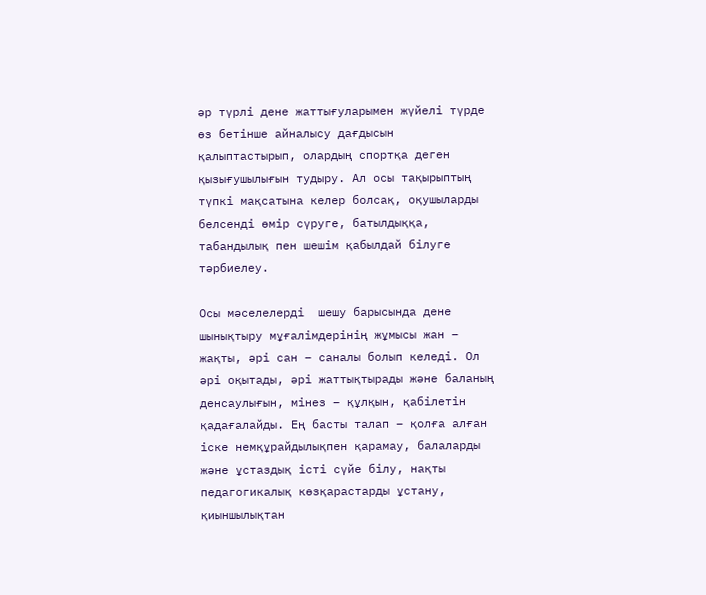әр түрлі дене жаттығуларымен жүйелі түрде өз бетінше айналысу дағдысын қалыптастырып, олардың спортқа деген қызығушылығын тудыру. Ал осы тақырыптың түпкі мақсатына келер болсақ, оқушыларды белсенді өмір сүруге, батылдыққа, табандылық пен шешім қабылдай білуге тәрбиелеу.

Осы мәселелерді  шешу барысында дене шынықтыру мұғалімдерінің жұмысы жан – жақты, әрі сан – саналы болып келеді. Ол әрі оқытады, әрі жаттықтырады және баланың денсаулығын, мінез – құлқын, қабілетін қадағалайды. Ең басты талап – қолға алған іске немқұрайдылықпен қарамау, балаларды және ұстаздық істі сүйе білу, нақты педагогикалық көзқарастарды ұстану, қиыншылықтан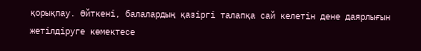қорықпау. Өйткені, балалардың қазіргі талапқа сай келетін дене даярлығын жетілдіруге көмектесе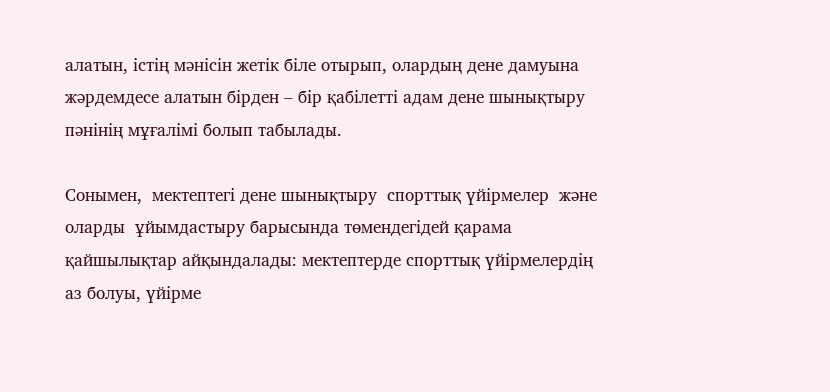алатын, істің мәнісін жетік біле отырып, олардың дене дамуына жәрдемдесе алатын бірден – бір қабілетті адам дене шынықтыру пәнінің мұғалімі болып табылады.

Сонымен,  мектептегі дене шынықтыру  спорттық үйірмелер  және оларды  ұйымдастыру барысында төмендегідей қарама  қайшылықтар айқындалады: мектептерде спорттық үйірмелердің аз болуы, үйірме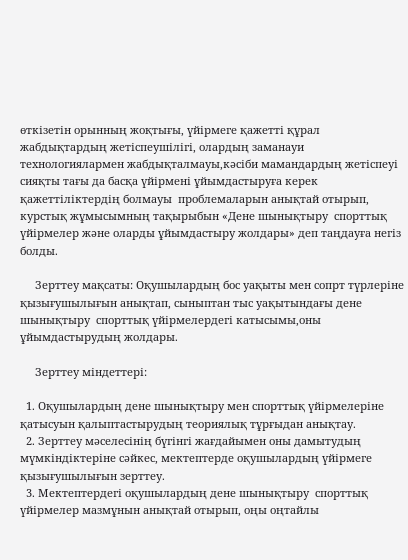өткізетін орынның жоқтығы, үйірмеге қажетті құрал  жабдықтардың жетіспеушілігі, олардың заманауи технологиялармен жабдықталмауы,кәсіби мамандардың жетіспеуі сияқты тағы да басқа үйірмені ұйымдастыруға керек қажеттіліктердің болмауы  проблемаларын анықтай отырып,  курстық жұмысымның тақырыбын «Дене шынықтыру  спорттық үйірмелер және оларды ұйымдастыру жолдары» деп таңдауға негіз болды.

     Зерттеу мақсаты: Оқушылардың бос уақыты мен сопрт түрлеріне қызығушылығын анықтап, сыныптан тыс уақытындағы дене шынықтыру  спорттық үйірмелердегі катысымы,оны ұйымдастырудың жолдары.

     Зерттеу міндеттері:

  1. Оқушылардың дене шынықтыру мен спорттық үйірмелеріне қатысуын қалыптастырудың теориялық тұрғыдан анықтау.
  2. Зерттеу мәселесінің бүгінгі жағдайымен оны дамытудың мүмкіндіктеріне сәйкес, мектептерде оқушылардың үйірмеге қызығушылығын зерттеу.
  3. Мектептердегі оқушылардың дене шынықтыру  спорттық үйірмелер мазмұнын анықтай отырып, оңы оңтайлы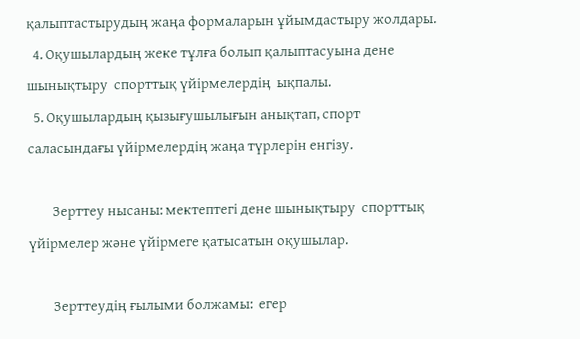қалыптастырудың жаңа формаларын ұйымдастыру жолдары.
  4. Оқушылардың жеке тұлға болып қалыптасуына дене шынықтыру  спорттық үйірмелердің  ықпалы.
  5. Оқушылардың қызығушылығын анықтап, спорт саласындағы үйірмелердің жаңа түрлерін енгізу.

        Зерттеу нысаны: мектептегі дене шынықтыру  спорттық үйірмелер және үйірмеге қатысатын оқушылар.

        Зерттеудің ғылыми болжамы:  егер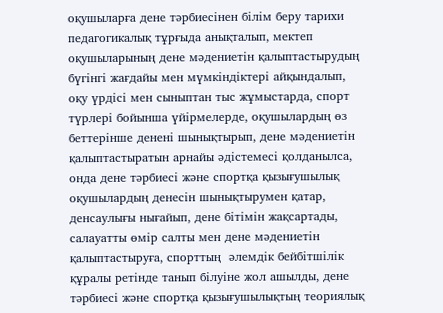оқушыларға дене тәрбиесінен білім беру тарихи  педагогикалық тұрғыда анықталып, мектеп оқушыларының дене мәдениетін қалыптастырудың бүгінгі жағдайы мен мүмкіндіктері айқындалып, оқу үрдісі мен сыныптан тыс жұмыстарда, спорт түрлері бойынша үйірмелерде, оқушылардың өз беттерінше денені шынықтырып, дене мәдениетін қалыптастыратын арнайы әдістемесі қолданылса, онда дене тәрбиесі және спортқа қызығушылық оқушылардың денесін шынықтырумен қатар, денсаулығы нығайып, дене бітімін жақсартады, салауатты өмір салты мен дене мәдениетін қалыптастыруға, спорттың  әлемдік бейбітшілік құралы ретінде танып білуіне жол ашылды, дене тәрбиесі және спортқа қызығушылықтың теориялық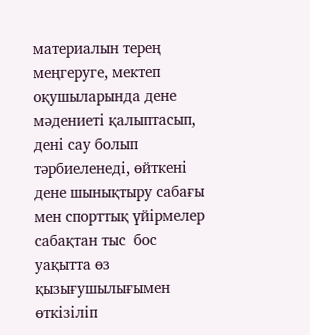материалын терең меңгеруге, мектеп оқушыларында дене мәдениеті қалыптасып, дені сау болып тәрбиеленеді, өйткені дене шынықтыру сабағы мен спорттық үйірмелер сабақтан тыс  бос уақытта өз қызығушылығымен өткізіліп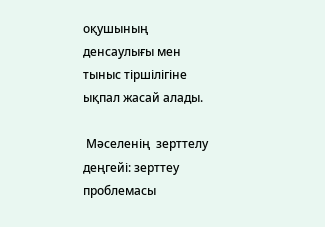оқушының  денсаулығы мен тыныс тіршілігіне ықпал жасай алады.

 Мәселенің  зерттелу деңгейі: зерттеу проблемасы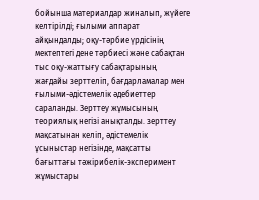бойынша материалдар жиналып, жүйеге келтірілді; ғылыми аппарат айқындалды; оқу-тәрбие үрдісінің мектептегі дене тәрбиесі және сабақтан тыс оқу-жаттығу сабақтарының жағдайы зерттеліп, бағдарламалар мен ғылыми-әдістемелік әдебиеттер сараланды. Зерттеу жұмысының теориялық негізі анықталды. зерттеу мақсатынан келіп, әдістемелік ұсыныстар негізінде, мақсатты бағыттағы тәжірибелік-эксперимент жұмыстары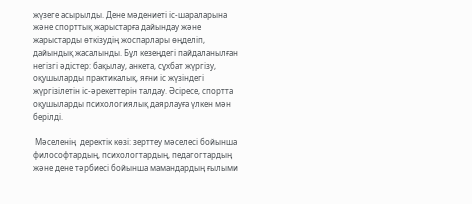жүзеге асырылды. Дене мәдениеті іс-шараларына және спорттық жарыстарға дайындау және жарыстарды өткізудің жоспарлары өңделіп, дайындық жасалынды. Бұл кезеңдегі пайдаланылған  негізгі әдістер: бақылау, анкета, сұхбат жүргізу, оқушыларды практикалық, яғни іс жүзіндегі жүргізілетін іс-әрекеттерін талдау. Әсіресе, спортта оқушыларды психологиялық даярлауға үлкен мән берілді.

 Мәселенің  деректік көзі: зерттеу мәселесі бойынша философтардың, психологтардың, педагогтардың және дене тәрбиесі бойынша мамандардың ғылыми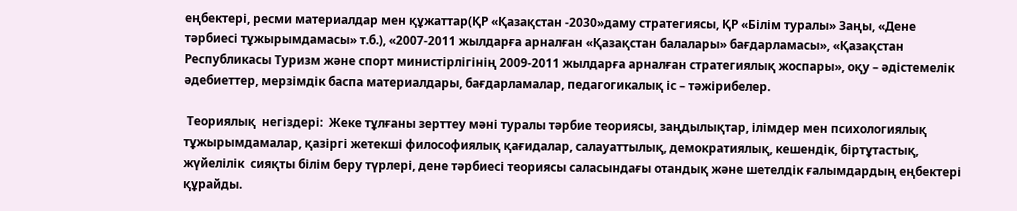еңбектері, ресми материалдар мен құжаттар(ҚР «Қазақстан -2030»даму стратегиясы, ҚР «Білім туралы» Заңы, «Дене тәрбиесі тұжырымдамасы» т.б.), «2007-2011 жылдарға арналған «Қазақстан балалары» бағдарламасы», «Қазақстан Республикасы Туризм және спорт министірлігінің 2009-2011 жылдарға арналған стратегиялық жоспары», оқу – әдістемелік әдебиеттер, мерзімдік баспа материалдары, бағдарламалар, педагогикалық іс – тәжірибелер.

 Теориялық  негіздері:  Жеке тұлғаны зерттеу мәні туралы тәрбие теориясы, заңдылықтар, ілімдер мен психологиялық тұжырымдамалар, қазіргі жетекші философиялық қағидалар, салауаттылық, демократиялық, кешендік, біртұтастық, жүйелілік  сияқты білім беру түрлері, дене тәрбиесі теориясы саласындағы отандық және шетелдік ғалымдардың еңбектері құрайды.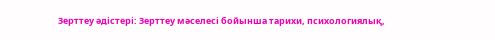Зерттеу әдістері: Зерттеу мәселесі бойынша тарихи, психологиялық,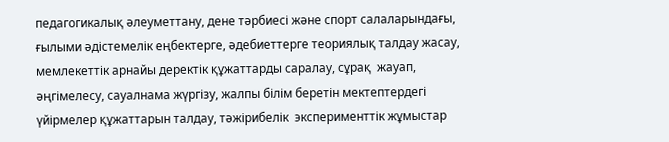педагогикалық әлеуметтану, дене тәрбиесі және спорт салаларындағы, ғылыми әдістемелік еңбектерге, әдебиеттерге теориялық талдау жасау, мемлекеттік арнайы деректік құжаттарды саралау, сұрақ  жауап,  әңгімелесу, сауалнама жүргізу, жалпы білім беретін мектептердегі үйірмелер құжаттарын талдау, тәжірибелік  эксперименттік жұмыстар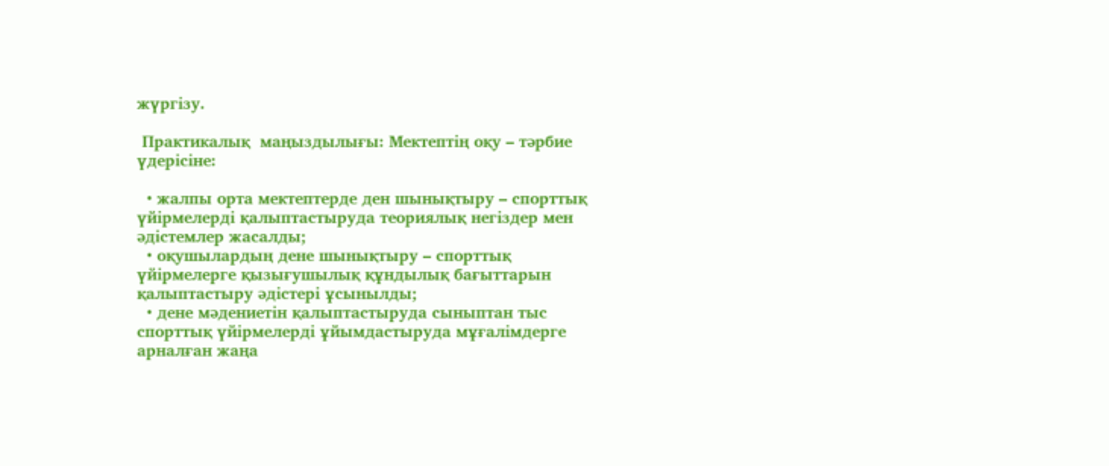жүргізу.

 Практикалық  маңыздылығы: Мектептің оқу – тәрбие үдерісіне:

  • жалпы орта мектептерде ден шынықтыру – спорттық үйірмелерді қалыптастыруда теориялық негіздер мен әдістемлер жасалды;
  • оқушылардың дене шынықтыру – спорттық үйірмелерге қызығушылық құндылық бағыттарын қалыптастыру әдістері ұсынылды;
  • дене мәдениетін қалыптастыруда сыныптан тыс спорттық үйірмелерді ұйымдастыруда мұғалімдерге арналған жаңа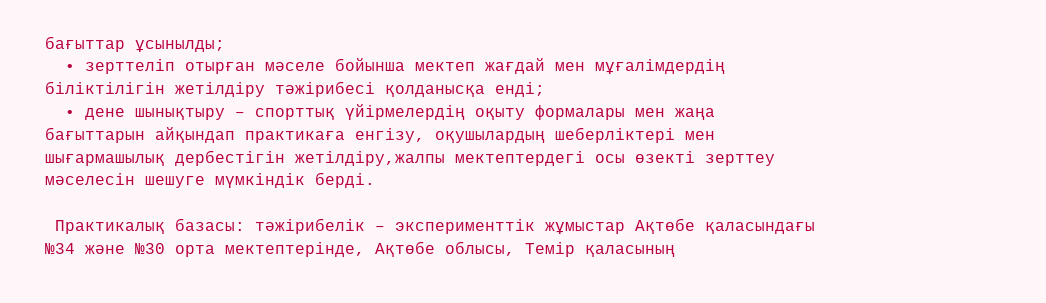бағыттар ұсынылды;
  • зерттеліп отырған мәселе бойынша мектеп жағдай мен мұғалімдердің біліктілігін жетілдіру тәжірибесі қолданысқа енді;
  • дене шынықтыру – спорттық үйірмелердің оқыту формалары мен жаңа бағыттарын айқындап практикаға енгізу, оқушылардың шеберліктері мен шығармашылық дербестігін жетілдіру,жалпы мектептердегі осы өзекті зерттеу мәселесін шешуге мүмкіндік берді.

 Практикалық базасы: тәжірибелік – эксперименттік жұмыстар Ақтөбе қаласындағы №34 және №30 орта мектептерінде, Ақтөбе облысы, Темір қаласының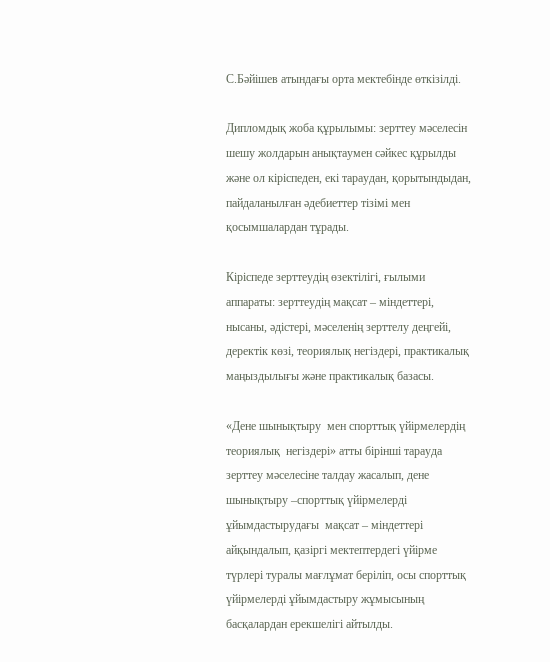С.Бәйішев атындағы орта мектебінде өткізілді.

Дипломдық жоба құрылымы: зерттеу мәселесін шешу жолдарын анықтаумен сәйкес құрылды және ол кіріспеден, екі тараудан, қорытындыдан, пайдаланылған әдебиеттер тізімі мен қосымшалардан тұрады.

Кіріспеде зерттеудің өзектілігі, ғылыми аппараты: зерттеудің мақсат – міндеттері, нысаны, әдістері, мәселенің зерттелу деңгейі, деректік көзі, теориялық негіздері, практикалық маңыздылығы және практикалық базасы.

«Дене шынықтыру  мен спорттық үйірмелердің теориялық  негіздері» атты бірінші тарауда  зерттеу мәселесіне талдау жасалып, дене шынықтыру –спорттық үйірмелерді ұйымдастырудағы  мақсат – міндеттері айқындалып, қазіргі мектептердегі үйірме түрлері туралы мағлұмат беріліп, осы спорттық үйірмелерді ұйымдастыру жұмысының басқалардан ерекшелігі айтылды.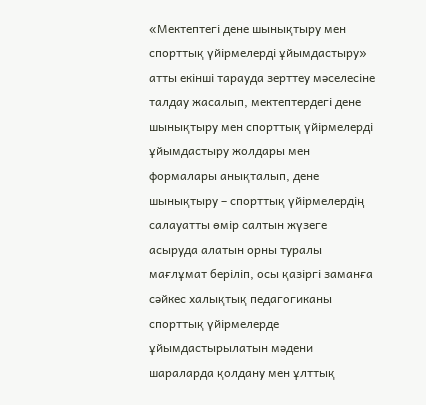«Мектептегі дене шынықтыру мен спорттық үйірмелерді ұйымдастыру» атты екінші тарауда зерттеу мәселесіне талдау жасалып, мектептердегі дене шынықтыру мен спорттық үйірмелерді ұйымдастыру жолдары мен формалары анықталып, дене шынықтыру – спорттық үйірмелердің салауатты өмір салтын жүзеге асыруда алатын орны туралы мағлұмат беріліп, осы қазіргі заманға сәйкес халықтық педагогиканы спорттық үйірмелерде ұйымдастырылатын мәдени шараларда қолдану мен ұлттық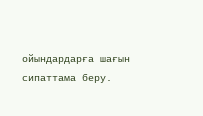ойындардарға шағын сипаттама беру.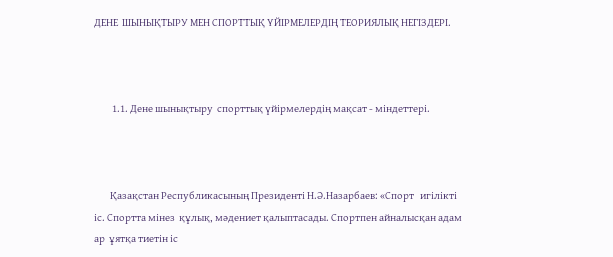ДЕНЕ  ШЫНЫҚТЫРУ МЕН СПОРТТЫҚ ҮЙІРМЕЛЕРДІҢ ТЕОРИЯЛЫҚ НЕГІЗДЕРІ.



         1.1. Дене шынықтыру  спорттық үйірмелердің мақсат - міндеттері.



        Қазақстан Республикасының Президенті Н.Ә.Назарбаев: «Спорт   игілікті іс. Спортта мінез  құлық, мәдениет қалыптасады. Спортпен айналысқан адам ар  ұятқа тиетін іс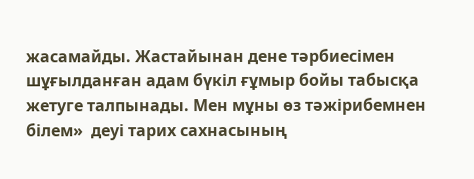жасамайды. Жастайынан дене тәрбиесімен шұғылданған адам бүкіл ғұмыр бойы табысқа жетуге талпынады. Мен мұны өз тәжірибемнен білем»  деуі тарих сахнасының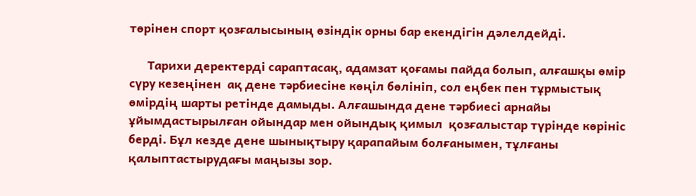төрінен спорт қозғалысының өзіндік орны бар екендігін дәлелдейді.

      Тарихи деректерді сараптасақ, адамзат қоғамы пайда болып, алғашқы өмір сүру кезеңінен  ақ дене тәрбиесіне көңіл бөлініп, сол еңбек пен тұрмыстық өмірдің шарты ретінде дамыды. Алғашында дене тәрбиесі арнайы ұйымдастырылған ойындар мен ойындық қимыл  қозғалыстар түрінде көрініс берді. Бұл кезде дене шынықтыру қарапайым болғанымен, тұлғаны қалыптастырудағы маңызы зор.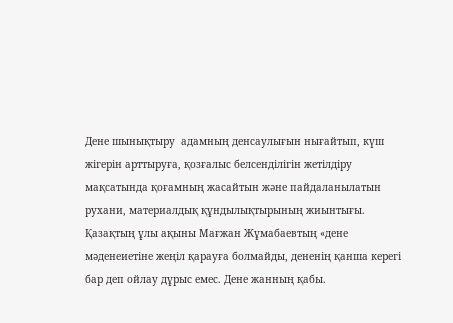Дене шынықтыру  адамның денсаулығын нығайтып, күш  жігерін арттыруға, қозғалыс белсенділігін жетілдіру мақсатында қоғамның жасайтын және пайдаланылатын рухани, материалдық құндылықтырының жиынтығы. Қазақтың ұлы ақыны Мағжан Жұмабаевтың «дене мәденеиетіне жеңіл қарауға болмайды, дененің қанша керегі бар деп ойлау дұрыс емес. Дене жанның қабы.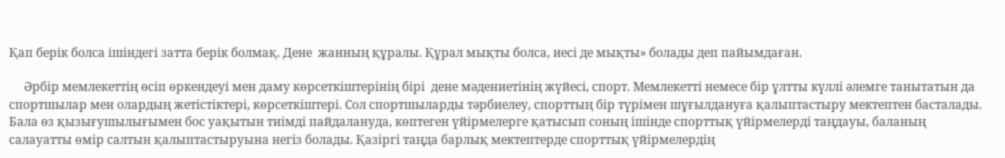Қап берік болса ішіндегі затта берік болмақ. Дене  жанның құралы. Құрал мықты болса, иесі де мықты» болады деп пайымдаған.

     Әрбір мемлекеттің өсіп өркендеуі мен даму көрсеткіштерінің бірі  дене мәдениетінің жүйесі, спорт. Мемлекетті немесе бір ұлтты күллі әлемге танытатын да спортшылар мен олардың жетістіктері, көрсеткіштері. Сол спортшыларды тәрбиелеу, спорттың бір түрімен шұғылдануға қалыптастыру мектептен басталады. Бала өз қызығушылығымен бос уақытын тиімді пайдалануда, көптеген үйірмелерге қатысып соның ішінде спорттық үйірмелерді таңдауы, баланың салауатты өмір салтын қалыптастыруына негіз болады. Қазіргі таңда барлық мектептерде спорттық үйірмелердің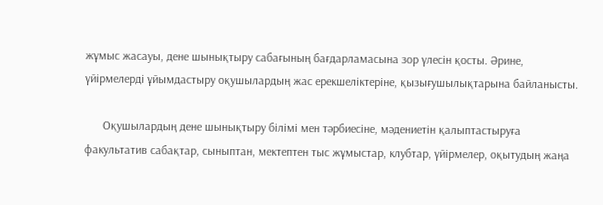жұмыс жасауы, дене шынықтыру сабағының бағдарламасына зор үлесін қосты. Әрине, үйірмелерді ұйымдастыру оқушылардың жас ерекшеліктеріне, қызығушылықтарына байланысты.

      Оқушылардың дене шынықтыру білімі мен тәрбиесіне, мәдениетін қалыптастыруға факультатив сабақтар, сыныптан, мектептен тыс жұмыстар, клубтар, үйірмелер, оқытудың жаңа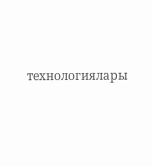технологиялары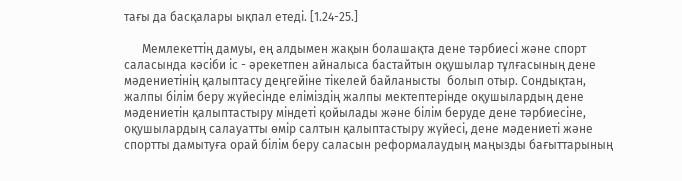тағы да басқалары ықпал етеді. [1.24-25.]

      Мемлекеттің дамуы, ең алдымен жақын болашақта дене тәрбиесі және спорт саласында кәсіби іс - әрекетпен айналыса бастайтын оқушылар тұлғасының дене мәдениетінің қалыптасу деңгейіне тікелей байланысты  болып отыр. Сондықтан, жалпы білім беру жүйесінде еліміздің жалпы мектептерінде оқушылардың дене мәдениетін қалыптастыру міндеті қойылады және білім беруде дене тәрбиесіне, оқушылардың салауатты өмір салтын қалыптастыру жүйесі, дене мәдениеті және спортты дамытуға орай білім беру саласын реформалаудың маңызды бағыттарының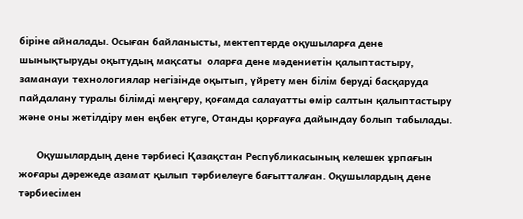біріне айналады. Осыған байланысты, мектептерде оқушыларға дене шынықтыруды оқытудың мақсаты  оларға дене мәдениетін қалыптастыру, заманауи технологиялар негізінде оқытып, үйрету мен білім беруді басқаруда пайдалану туралы білімді меңгеру, қоғамда салауатты өмір салтын қалыптастыру және оны жетілдіру мен еңбек етуге, Отанды қорғауға дайындау болып табылады.

      Оқушылардың дене тәрбиесі Қазақстан Республикасының келешек ұрпағын жоғары дәрежеде азамат қылып тәрбиелеуге бағытталған. Оқушылардың дене тәрбиесімен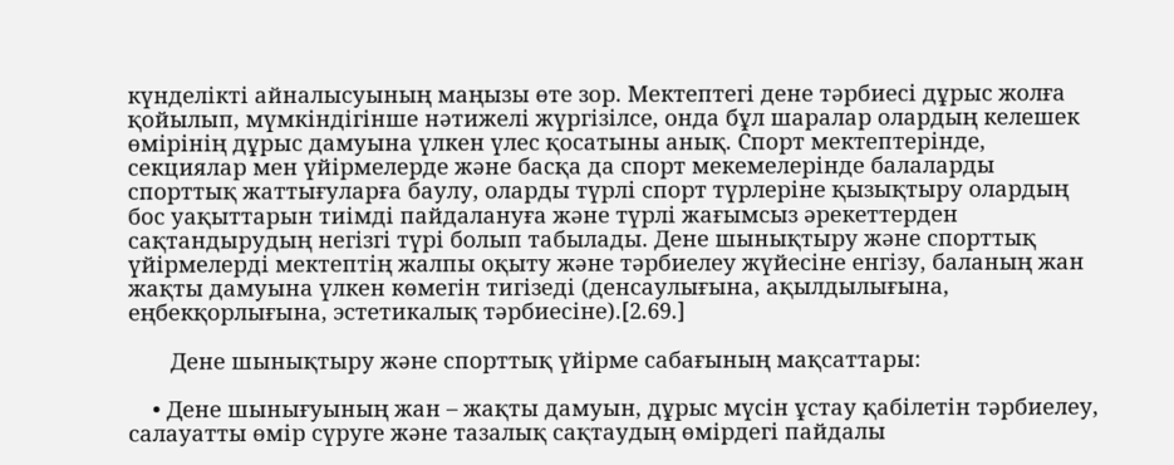күнделікті айналысуының маңызы өте зор. Мектептегі дене тәрбиесі дұрыс жолға қойылып, мүмкіндігінше нәтижелі жүргізілсе, онда бұл шаралар олардың келешек өмірінің дұрыс дамуына үлкен үлес қосатыны анық. Спорт мектептерінде, секциялар мен үйірмелерде және басқа да спорт мекемелерінде балаларды спорттық жаттығуларға баулу, оларды түрлі спорт түрлеріне қызықтыру олардың бос уақыттарын тиімді пайдалануға және түрлі жағымсыз әрекеттерден сақтандырудың негізгі түрі болып табылады. Дене шынықтыру және спорттық үйірмелерді мектептің жалпы оқыту және тәрбиелеу жүйесіне енгізу, баланың жан  жақты дамуына үлкен көмегін тигізеді (денсаулығына, ақылдылығына, еңбекқорлығына, эстетикалық тәрбиесіне).[2.69.]

       Дене шынықтыру және спорттық үйірме сабағының мақсаттары:

    • Дене шынығуының жан – жақты дамуын, дұрыс мүсін ұстау қабілетін тәрбиелеу, салауатты өмір сүруге және тазалық сақтаудың өмірдегі пайдалы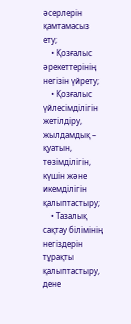әсерлерін қамтамасыз ету;
    • Қозғалыс әрекеттерінің негізін үйрету;
    • Қозғалыс үйлесімділігін жетілдіру, жылдамдық – қуатын, төзімділігін, күшін және икемділігін қалыптастыру;
    • Тазалық сақтау білімінің негіздерін тұрақты қалыптастыру, дене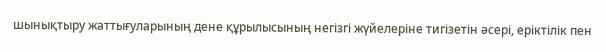шынықтыру жаттығуларының дене құрылысының негізгі жүйелеріне тигізетін әсері, еріктілік пен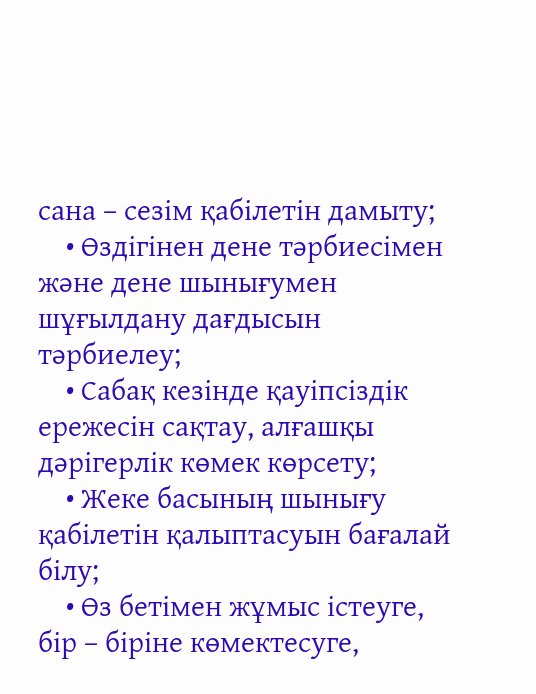сана – сезім қабілетін дамыту;
    • Өздігінен дене тәрбиесімен және дене шынығумен шұғылдану дағдысын тәрбиелеу;
    • Сабақ кезінде қауіпсіздік ережесін сақтау, алғашқы дәрігерлік көмек көрсету;
    • Жеке басының шынығу қабілетін қалыптасуын бағалай білу;
    • Өз бетімен жұмыс істеуге, бір – біріне көмектесуге,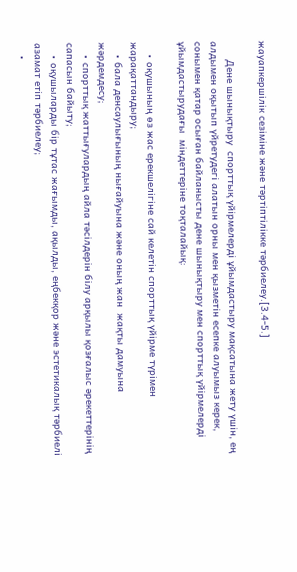жауапкершілік сезіміне және тәртіптілікке тәрбиелеу.[3.4-5.]

      Дене шынықтыру  спорттық үйірмелерді ұйымдастыру мақсатына жету үшін, ең алдымен оқытып үйретудегі алатын орны мен қызметін есепке алуымыз керек, сонымен қатар осыған байланысты дене шынықтыру мен спорттық үйірмелерді ұйымдастырудағы  міндеттеріне тоқталайық:

    • оқушының өз жас ерекшелігіне сай келетін спорттық үйірме түрімен жарақаттандыру;
    • бала денсаулығының нығайуына және оның жан  жақты дамуына     жәрдемдесу;
    • спорттық жаттығулардың айла тәсілдерін білу арқылы қозғалыс әрекеттерінің сапасын байыту;
    • оқушыларды бір тұтас жағымды, ақылды, еңбекқор және эстетикалық тәрбиелі азамат етіп тәрбиелеу;
    •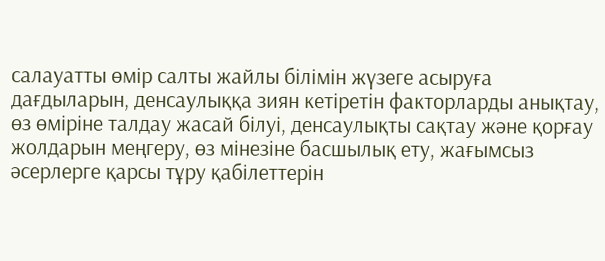салауатты өмір салты жайлы білімін жүзеге асыруға дағдыларын, денсаулыққа зиян кетіретін факторларды анықтау, өз өміріне талдау жасай білуі, денсаулықты сақтау және қорғау жолдарын меңгеру, өз мінезіне басшылық ету, жағымсыз әсерлерге қарсы тұру қабілеттерін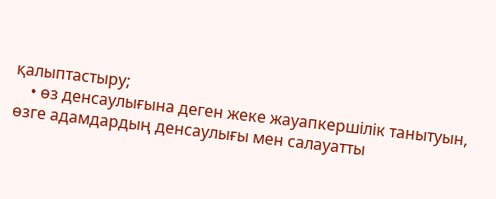қалыптастыру;
    • өз денсаулығына деген жеке жауапкершілік танытуын, өзге адамдардың денсаулығы мен салауатты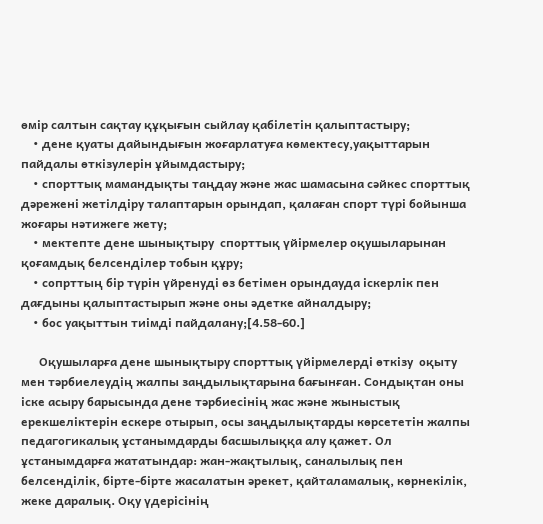өмір салтын сақтау құқығын сыйлау қабілетін қалыптастыру;
    • дене қуаты дайындығын жоғарлатуға көмектесу,уақыттарын пайдалы өткізулерін ұйымдастыру;
    • спорттық мамандықты таңдау және жас шамасына сәйкес спорттық дәрежені жетілдіру талаптарын орындап, қалаған спорт түрі бойынша жоғары нәтижеге жету;
    • мектепте дене шынықтыру  спорттық үйірмелер оқушыларынан қоғамдық белсенділер тобын құру;
    • сопрттың бір түрін үйренуді өз бетімен орындауда іскерлік пен дағдыны қалыптастырып және оны әдетке айналдыру;
    • бос уақыттын тиімді пайдалану;[4.58-60.]

      Оқушыларға дене шынықтыру спорттық үйірмелерді өткізу  оқыту мен тәрбиелеудің жалпы заңдылықтарына бағынған. Сондықтан оны іске асыру барысында дене тәрбиесінің жас және жыныстық ерекшеліктерін ескере отырып, осы заңдылықтарды көрсететін жалпы педагогикалық ұстанымдарды басшылыққа алу қажет. Ол ұстанымдарға жататындар: жан-жақтылық, саналылық пен белсенділік, бірте-бірте жасалатын әрекет, қайталамалық, көрнекілік, жеке даралық. Оқу үдерісінің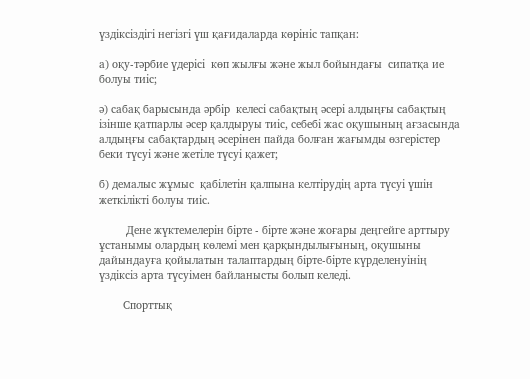үздіксіздігі негізгі үш қағидаларда көрініс тапқан:

а) оқу-тәрбие үдерісі  көп жылғы және жыл бойындағы  сипатқа ие болуы тиіс;

ә) сабақ барысында әрбір  келесі сабақтың әсері алдыңғы сабақтың ізінше қатпарлы әсер қалдыруы тиіс, себебі жас оқушының ағзасында алдыңғы сабақтардың әсерінен пайда болған жағымды өзгерістер беки түсуі және жетіле түсуі қажет;

б) демалыс жұмыс  қабілетін қалпына келтірудің арта түсуі үшін жеткілікті болуы тиіс.

         Дене жүктемелерін бірте - бірте және жоғары деңгейге арттыру ұстанымы олардың көлемі мен қарқындылығының, оқушыны дайындауға қойылатын талаптардың бірте-бірте күрделенуінің үздіксіз арта түсуімен байланысты болып келеді.

        Спорттық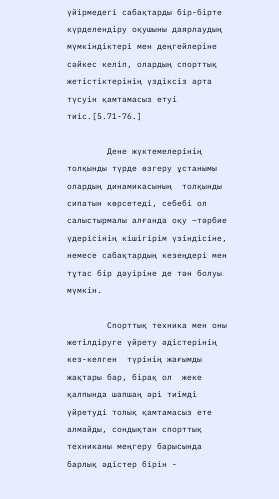үйірмедегі сабақтарды бір-бірте күрделендіру оқушыны даярлаудың мүмкіндіктері мен деңгейлеріне сәйкес келіп, олардың спорттық жетістіктерінің үздіксіз арта түсуін қамтамасыз етуі тиіс.[5.71-76.]

        Дене жүктемелерінің толқынды түрде өзгеру ұстанымы олардың динамикасының  толқынды сипатын көрсетеді, себебі ол салыстырмалы алғанда оқу –тәрбие үдерісінің кішігірім үзіндісіне, немесе сабақтардың кезеңдері мен тұтас бір дәуіріне де тән болуы мүмкін.

        Спорттық техника мен оны жетілдіруге үйрету әдістерінің кез-келген  түрінің жағымды жақтары бар, бірақ ол  жеке қалпында шапшаң әрі тиімді үйретуді толық қамтамасыз ете алмайды, сондықтан спорттық техниканы меңгеру барысында барлық әдістер бірін -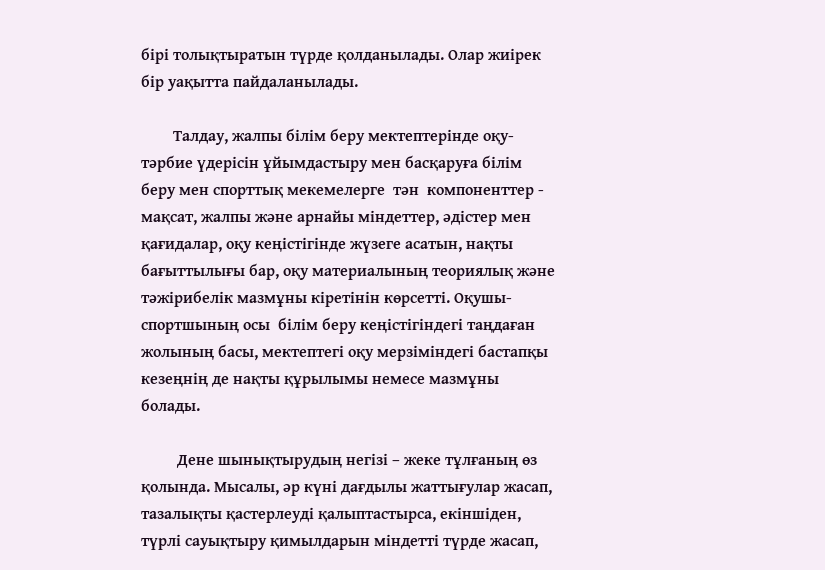бірі толықтыратын түрде қолданылады. Олар жиірек бір уақытта пайдаланылады.

        Талдау, жалпы білім беру мектептерінде оқу-тәрбие үдерісін ұйымдастыру мен басқаруға білім беру мен спорттық мекемелерге  тән  компоненттер - мақсат, жалпы және арнайы міндеттер, әдістер мен қағидалар, оқу кеңістігінде жүзеге асатын, нақты бағыттылығы бар, оқу материалының теориялық және тәжірибелік мазмұны кіретінін көрсетті. Оқушы-спортшының осы  білім беру кеңістігіндегі таңдаған жолының басы, мектептегі оқу мерзіміндегі бастапқы кезеңнің де нақты құрылымы немесе мазмұны болады.

         Дене шынықтырудың негізі – жеке тұлғаның өз қолында. Мысалы, әр күні дағдылы жаттығулар жасап, тазалықты қастерлеуді қалыптастырса, екіншіден, түрлі сауықтыру қимылдарын міндетті түрде жасап,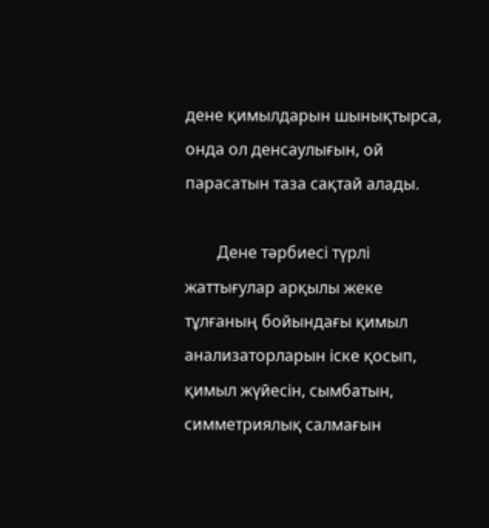дене қимылдарын шынықтырса, онда ол денсаулығын, ой парасатын таза сақтай алады.

        Дене тәрбиесі түрлі жаттығулар арқылы жеке тұлғаның бойындағы қимыл анализаторларын іске қосып, қимыл жүйесін, сымбатын, симметриялық салмағын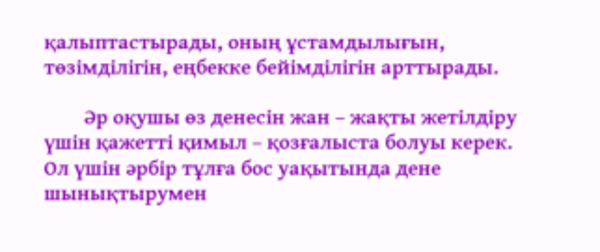қалыптастырады, оның ұстамдылығын, төзімділігін, еңбекке бейімділігін арттырады.

        Әр оқушы өз денесін жан – жақты жетілдіру үшін қажетті қимыл – қозғалыста болуы керек. Ол үшін әрбір тұлға бос уақытында дене шынықтырумен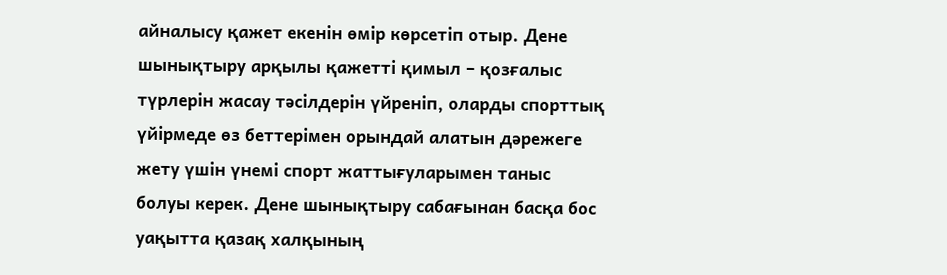айналысу қажет екенін өмір көрсетіп отыр. Дене шынықтыру арқылы қажетті қимыл – қозғалыс түрлерін жасау тәсілдерін үйреніп, оларды спорттық үйірмеде өз беттерімен орындай алатын дәрежеге жету үшін үнемі спорт жаттығуларымен таныс болуы керек. Дене шынықтыру сабағынан басқа бос уақытта қазақ халқының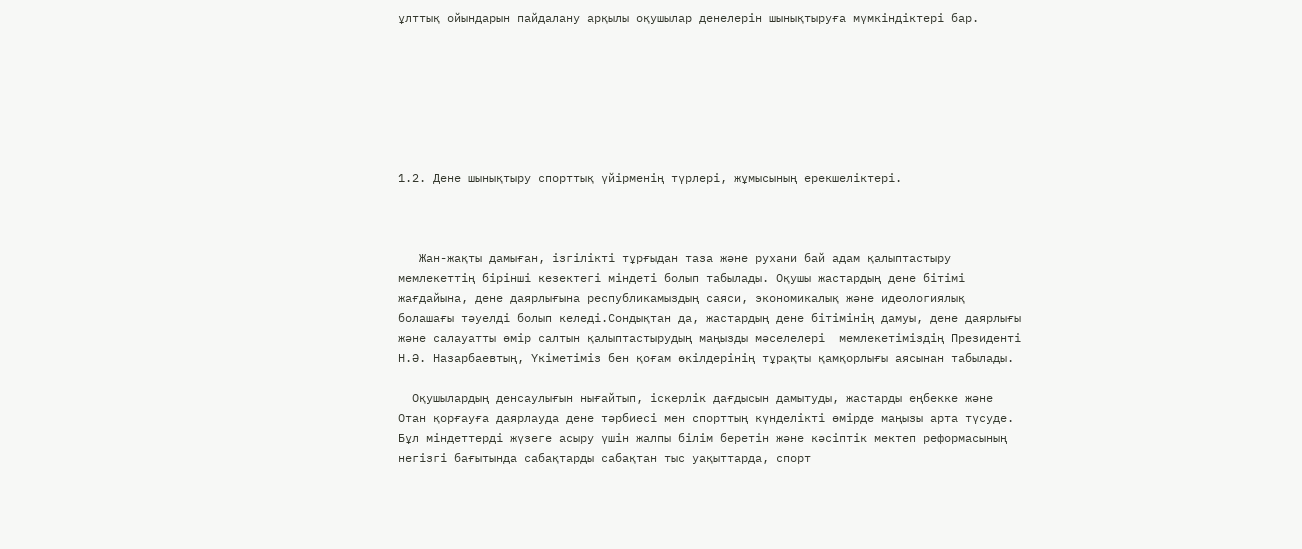ұлттық ойындарын пайдалану арқылы оқушылар денелерін шынықтыруға мүмкіндіктері бар.







1.2. Дене шынықтыру спорттық үйірменің түрлері, жұмысының ерекшеліктері.



   Жан-жақты дамыған, ізгілікті тұрғыдан таза және рухани бай адам қалыптастыру мемлекеттің бірінші кезектегі міндеті болып табылады. Оқушы жастардың дене бітімі жағдайына, дене даярлығына республикамыздың саяси, экономикалық және идеологиялық болашағы тәуелді болып келеді.Сондықтан да, жастардың дене бітімінің дамуы, дене даярлығы және салауатты өмір салтын қалыптастырудың маңызды мәселелері  мемлекетіміздің Президенті Н.Ә. Назарбаевтың, Үкіметіміз бен қоғам өкілдерінің тұрақты қамқорлығы аясынан табылады.

  Оқушылардың денсаулығын нығайтып, іскерлік дағдысын дамытуды, жастарды еңбекке және Отан қорғауға даярлауда дене тәрбиесі мен спорттың күнделікті өмірде маңызы арта түсуде. Бұл міндеттерді жүзеге асыру үшін жалпы білім беретін және кәсіптік мектеп реформасының негізгі бағытында сабақтарды сабақтан тыс уақыттарда, спорт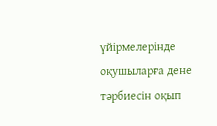үйірмелерінде оқушыларға дене тәрбиесін оқып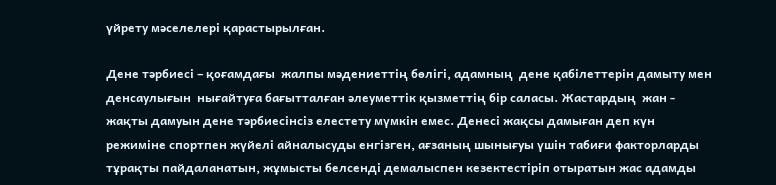үйрету мәселелері қарастырылған.

Дене тәрбиесі – қоғамдағы  жалпы мәдениеттің бөлігі, адамның  дене қабілеттерін дамыту мен денсаулығын  нығайтуға бағытталған әлеуметтік қызметтің бір саласы. Жастардың  жан - жақты дамуын дене тәрбиесінсіз елестету мүмкін емес. Денесі жақсы дамыған деп күн режиміне спортпен жүйелі айналысуды енгізген, ағзаның шынығуы үшін табиғи факторларды тұрақты пайдаланатын, жұмысты белсенді демалыспен кезектестіріп отыратын жас адамды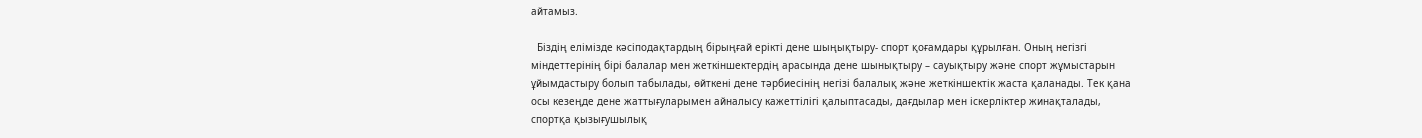айтамыз.

  Біздің елімізде кәсіподақтардың бірыңғай ерікті дене шыңықтыру- спорт қоғамдары құрылған. Оның негізгі міндеттерінің бірі балалар мен жеткіншектердің арасында дене шынықтыру – сауықтыру және спорт жұмыстарын ұйымдастыру болып табылады, өйткені дене тәрбиесінің негізі балалық және жеткіншектік жаста қаланады. Тек қана осы кезеңде дене жаттығуларымен айналысу кажеттілігі қалыптасады, дағдылар мен іскерліктер жинақталады, спортқа қызығушылық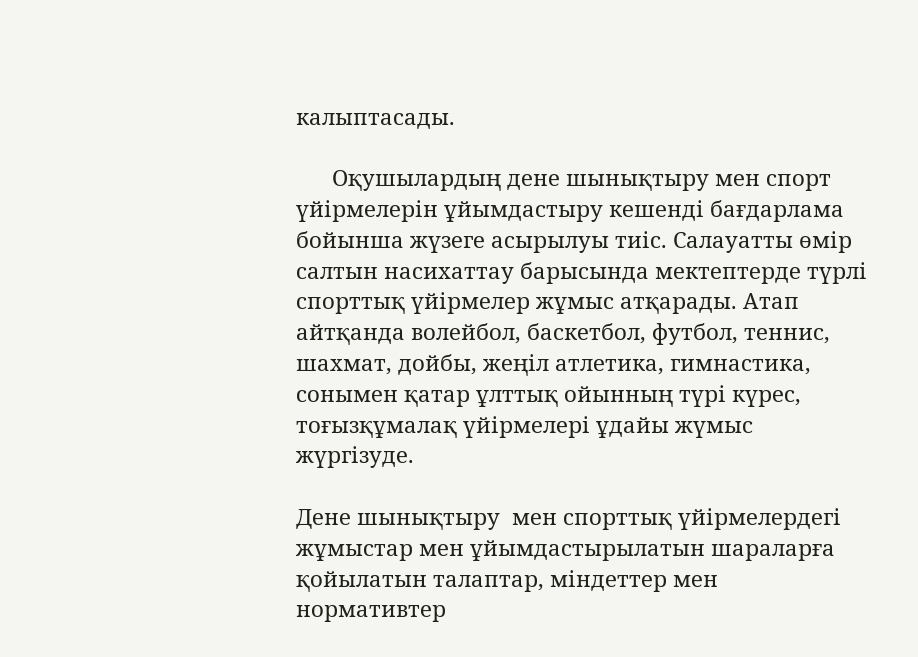калыптасады.

      Оқушылардың дене шынықтыру мен спорт үйірмелерін ұйымдастыру кешенді бағдарлама  бойынша жүзеге асырылуы тиіс. Салауатты өмір салтын насихаттау барысында мектептерде түрлі спорттық үйірмелер жұмыс атқарады. Атап айтқанда волейбол, баскетбол, футбол, теннис, шахмат, дойбы, жеңіл атлетика, гимнастика, сонымен қатар ұлттық ойынның түрі күрес, тоғызқұмалақ үйірмелері ұдайы жүмыс жүргізуде.

Дене шынықтыру  мен спорттық үйірмелердегі жұмыстар мен ұйымдастырылатын шараларға  қойылатын талаптар, міндеттер мен  нормативтер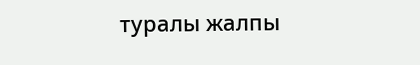туралы жалпы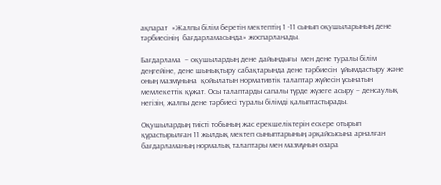ақпарат  «Жалпы білім беретін мектептің 1 -11 сынып оқушыларының дене тәрбиесінің  бағдарламасында» жоспарланады.

Бағдарлама  – оқушылардың дене дайындығы  мен дене туралы білім деңгейіне, дене шынықтыру сабақтарында дене тәрбиесін  ұйымдастыру және оның мазмұнына  қойылатын нормативтік талаптар жүйесін ұсынатын мемлекеттік құжат. Осы талаптарды сапалы түрде жүзеге асыру – денсаулық негізін, жалпы дене тәрбиесі туралы білімді қалыптастырады.

Оқушылардың тиісті тобының жас ерекшеліктерін ескере отырып құрастырылған 11 жылдық мектеп сыныптарының әрқайсысына арналған бағдарламаның нормалық талаптары мен мазмұнын өзара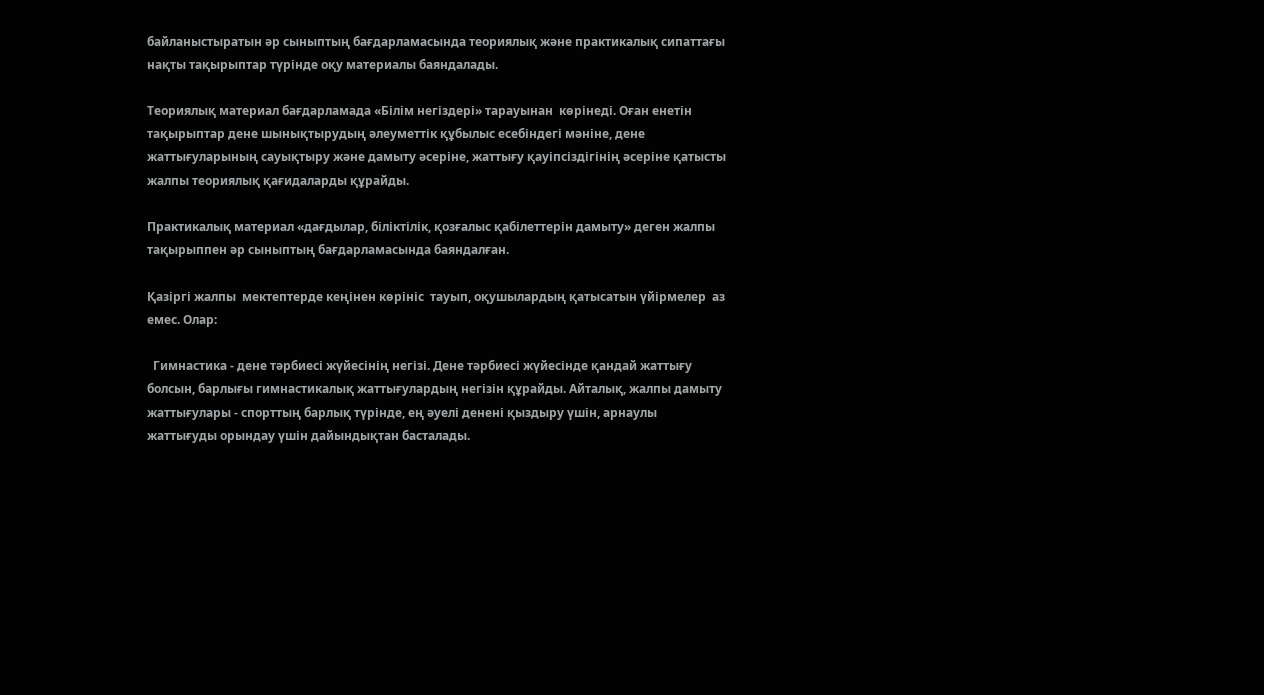байланыстыратын әр сыныптың бағдарламасында теориялық және практикалық сипаттағы нақты тақырыптар түрінде оқу материалы баяндалады.

Теориялық материал бағдарламада «Білім негіздері» тарауынан  көрінеді. Оған енетін тақырыптар дене шынықтырудың әлеуметтік құбылыс есебіндегі мәніне, дене жаттығуларының сауықтыру және дамыту әсеріне, жаттығу қауіпсіздігінің әсеріне қатысты жалпы теориялық қағидаларды құрайды.

Практикалық материал «дағдылар, біліктілік, қозғалыс қабілеттерін дамыту» деген жалпы тақырыппен әр сыныптың бағдарламасында баяндалған.

Қазіргі жалпы  мектептерде кеңінен көрініс  тауып, оқушылардың қатысатын үйірмелер  аз емес. Олар:

  Гимнастика - дене тәрбиесі жүйесінің негізі. Дене тәрбиесі жүйесінде қандай жаттығу болсын, барлығы гимнастикалық жаттығулардың негізін құрайды. Айталық, жалпы дамыту жаттығулары - спорттың барлық түрінде, ең әуелі денені қыздыру үшін, арнаулы жаттығуды орындау үшін дайындықтан басталады.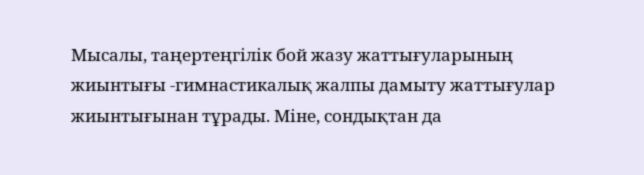Мысалы, таңертеңгілік бой жазу жаттығуларының жиынтығы -гимнастикалық жалпы дамыту жаттығулар жиынтығынан тұрады. Міне, сондықтан да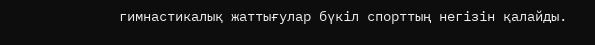гимнастикалық жаттығулар бүкіл спорттың негізін қалайды.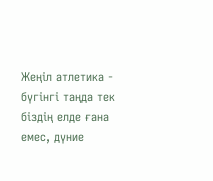Жеңіл атлетика - бүгінгі таңда тек біздің елде ғана емес, дүние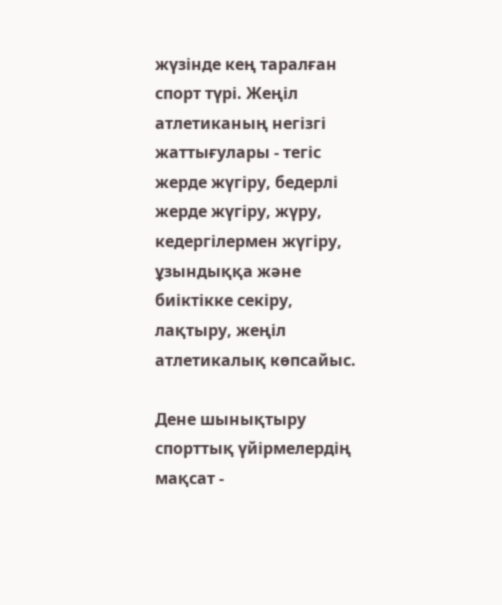жүзінде кең таралған спорт түрі. Жеңіл атлетиканың негізгі жаттығулары - тегіс жерде жүгіру, бедерлі жерде жүгіру, жүру, кедергілермен жүгіру, ұзындыққа және биіктікке секіру, лақтыру, жеңіл атлетикалық көпсайыс.

Дене шынықтыру  спорттық үйірмелердің мақсат -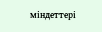міндеттері